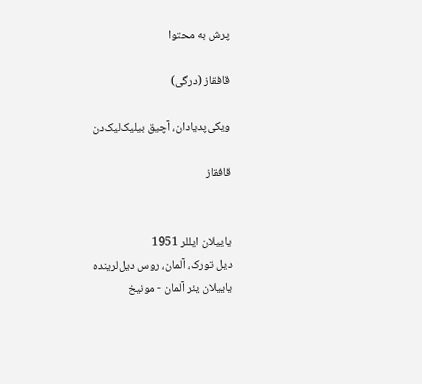پرش به محتوا

قافقاز (درگی)

ویکی‌پدیادان، آچیق بیلیک‌لیک‌دن

قافقاز


یاییلان ایللر 1951
دیل تورک، آلمان، روس دیل‌لرینده
یاییلان یئر آلمان - مونیخ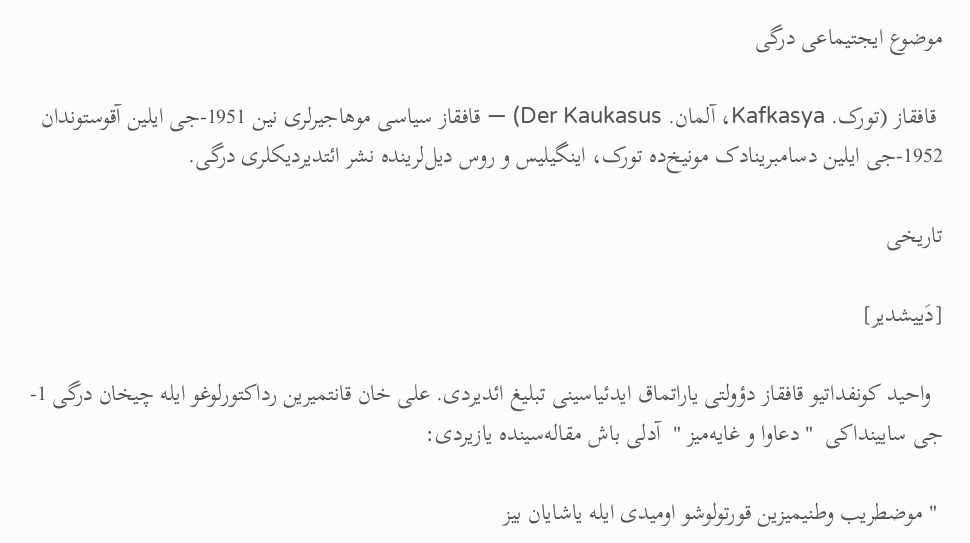موضوع ایجتیماعی درگی

 قافقاز (تورک. Kafkasya، آلمان. Der Kaukasus) — قافقاز سیاسی موهاجیرلری نین 1951-جی ایلین آقوستوندان 1952-جی ایلین دسامبرینادک مونیخ‌ده تورک، اینگیلیس و روس دیل‌لرینده نشر ائتدیردیکلری درگی.

تاریخی

[دَییشدیر]

  واحید کونفداتیو قافقاز دؤولتی یاراتماق ایدئیاسینی تبلیغ ائدیردی. علی خان قانتمیرین رداکتورلوغو ایله چیخان درگی 1-جی سایینداکی  " دعاوا و غایه‌میز "  آدلی باش مقاله‌سینده یازیردی:

 " موضطریب وطنیمیزین قورتولوشو اومیدی ایله یاشایان بیز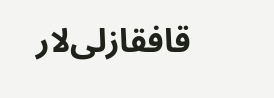قافقازلی‌لار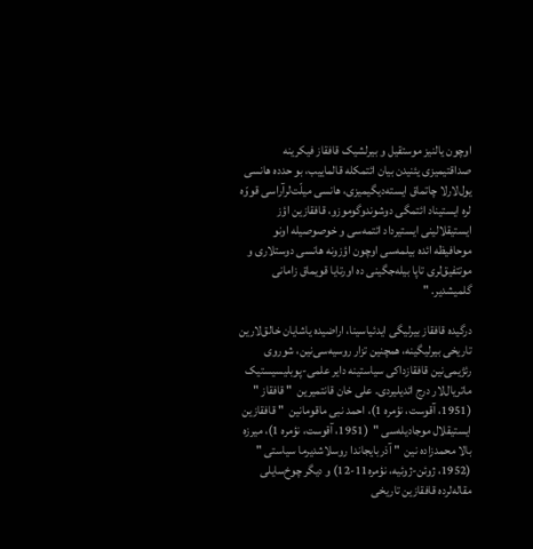اوچون یالنیز موستقیل و بیرلشیک قافقاز فیکرینه صداقتیمیزی یئنیدن بیان ائتمکله قالماییب، بو حدده هانسی یول‌لارلا چاتماق ایسته‌دیگیمیزی، هانسی میلّت‌لرآراسی قووّه لره ایستیناد ائتمگی دوشوندوگوموزو، قافقازین اؤز ایستیقلالینی ایستیرداد ائتمه‌سی و خوصوصیله اونو موحافیظه ائده بیلمه‌سی اوچون اؤزونه هانسی دوستلاری و موتتفیق‌لری تاپا بیله‌جگینی ده اورتایا قویماق زامانی گلمیشدیر. "

درگیده قافقاز بیرلیگی ایدئیاسینا، اراضیده یاشایان خالق‌لارین تاریخی بیرلیگینه، همچنین تزار روسیه‌سی‌نین، شوروی رئژیمی‌نین قافقازداکی سیاستینه دایر علمی-پوبلیسیستیک ماتریال‌لار درج ائدیلیردی. علی خان قانتمیرین  " قافقاز "  (1951، آقوست، نؤمره 1)، احمد نبی ماقومانین  " قافقازین ایستیقلال موجادیله‌سی "  (1951، آقوست، نؤمره 1)، میرزه بالا محمدزاده نین  " آذربایجاندا روسلاشدیرما سیاستی "  (1952، ژوئن-ژوئیه، نؤمره11-12) و دیگر چوخ‌سایلی مقاله‌لرده قافقازین تاریخی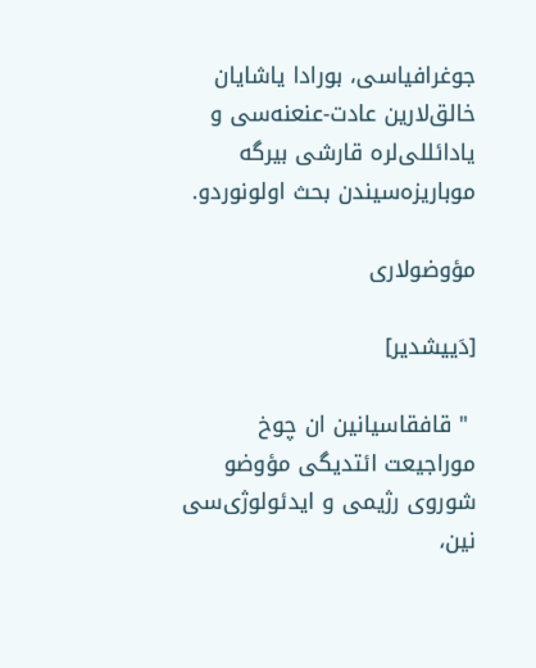جوغرافیاسی، بورادا یاشایان خالق‌لارین عادت-عنعنه‌سی و یادائللی‌لره قارشی بیرگه موباریزه‌سیندن بحث اولونوردو.

مؤوضولاری

[دَییشدیر]

 " قافقاسیانین ان چوخ موراجیعت ائتدیگی مؤوضو شوروی رژیمی و ایدئولوژی‌سی نین،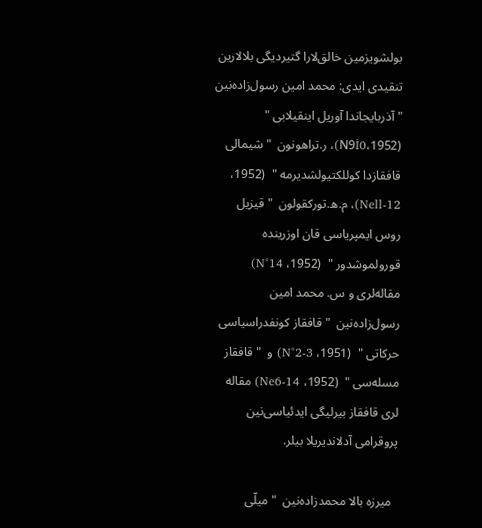بولشویزمین خالق‌لارا گتیردیگی بلالارین تنقیدی ایدی: محمد امین رسول‌زاده‌نین  " آذربایجاندا آوریل اینقیلابی "  (1952،N9İ0)، ر.تراهونون  " شیمالی قافقازدا کوللکتیولشدیرمه "  (1952، Nell-12)، م.ه.تورکقولون  " قیزیل روس ایمپریاسی قان اوزرینده قورولموشدور "  (1952، N°14) مقاله‌لری و س. محمد امین رسول‌زاده‌نین  " قافقاز کونفدراسیاسی حرکاتی "  (1951، N°2-3) و  " قافقاز مسله‌سی "  (1952، Ne6-14) مقاله لری قافقاز بیرلیگی ایدئیاسی‌نین پروقرامی آدلاندیریلا بیلر.

  میرزه بالا محمدزاده‌نین  " میلّی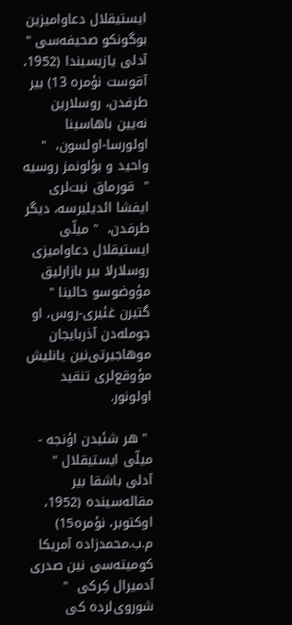ایستیقلال دعاوامیزین بوگونکو صحیفه‌سی "  آدلی یازیسیندا (1952، آقوست نؤمره 13) بیر طرفدن، روسلارین نه‌یین باهاسینا اولورسا-اولسون،  " واحید و بؤلونمز روسیه "  قورماق نیت‌لری ایفشا ائدیلیرسه، دیگر طرفدن،  " میلّی ایستیقلال دعاوامیزی روسلارلا بیر بازارلیق مؤوضوسو حالینا "  گتیرن غئیری-روس، او جومله‌دن آذربایجان موهاجیرتی‌نین یانلیش مؤوقع‌لری تنقید اولونور.

 " هر شئیدن اؤنجه - میلّی ایستیقلال "  آدلی باشقا بیر مقاله‌سینده (1952، اوکتوبر، نؤمره15) م.ب.محمدزاده آمریکا کومیته‌سی نین صدری آدمیرال کِرکی  " شوروی‌لرده کی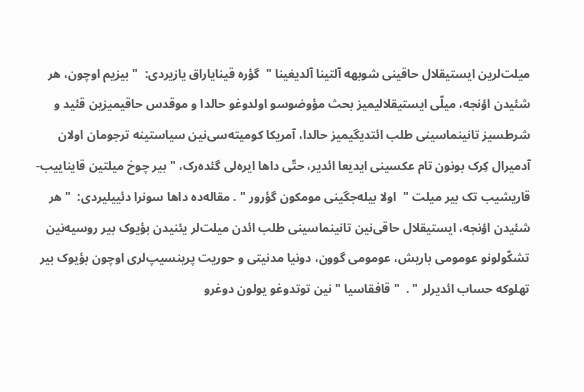میلت‌لرین ایستیقلال حاقینی شوبهه آلتینا آلدیغینا "  گؤره قینایاراق یازیردی:  " بیزیم اوچون، هر شئیدن اؤنجه، میلّی ایستیقلالیمیز بحث مؤوضوسو اولدوغو حالدا و موقدس حاقیمیزین قئید و شرطسیز تانینماسینی طلب ائتدیگیمیز حالدا، آمریکا کومیته‌سی‌نین سیاستینه ترجومان اولان آدمیرال کِرک بونون تام عکسینی ایدیعا ائدیر، حتّی داها ایره‌لی گئده‌رک، " بیر چوخ میلتین قایناییب-قاریشیب تک بیر میلت "  اولا بیله‌جگینی مومکون گؤرور " . مقاله‌ده داها سونرا دئییلیردی:  " هر شئیدن اؤنجه، ایستیقلال حاقی‌نین تانینماسینی طلب ائدن میلت‌لر یئنیدن بؤیوک بیر روسیه‌نین تشکّولونو عومومی باریش، عومومی گوون، دونیا مدنیتی و حوریت پرینسیپ‌لری اوچون بؤیوک بیر تهلوکه حساب ائدیرلر " .  " قافقاسیا " نین توتدوغو یولون دوغرو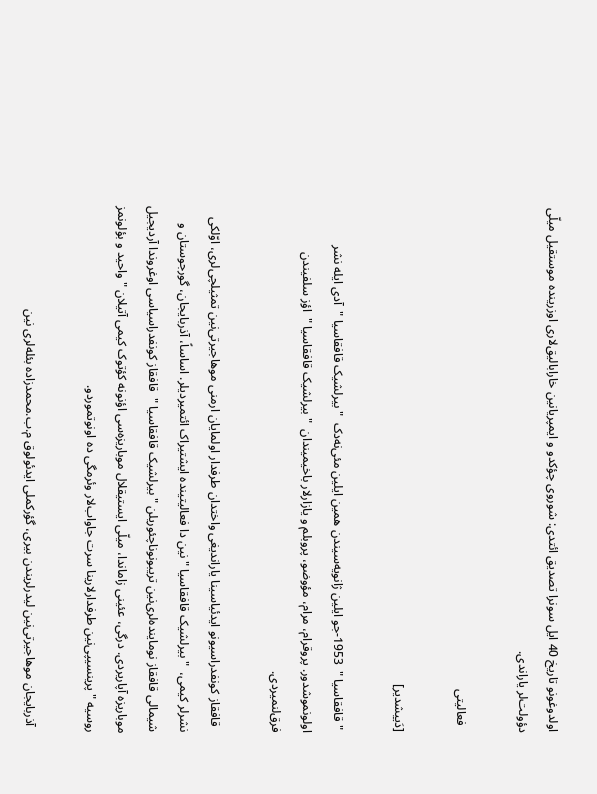اولدوغونو تاریخ 40 ایل سونرا تصدیق ائتدی: شوروی‌ چؤکدو و ایمپریانین خارابالیق‌لاری اوزرینده موستقیل میلّی دؤولت‌لر یاراندی.

  فعالیتی

[دَییشدیر]

 " قافقاسیا "  1953-جو ایلین ژانویه‌سیندن همین ایلین مئی‌نه‌دک  " بیرلشیک قافقاسیا "  آدی ایله نشر اولونموشدور. پروقرام، مرام، مؤوضو، پروبلم و یازارلار باخیمیندان  " بیرلشیک قافقاسیا "  اؤز سلفیندن فرق‌لنمیردی.

  قافقاز کونفدراسیونو ایدئیاسینا یاراندیغی واختدان طرفدار اولمایان ارمنی موهاجیرتی‌نین تمثیلچی‌لری، اوّلکی نشرلر کیمی،  " بیرلشیک قافقاسیا " نین دا فعالیتینده ایشتیراک ائتمیردیلر. اساساً، آذربایجان، گورجوستان و شیمالی قافقاز نوماینده‌لری‌نین تریبونوناچئوریلن " بیرلشیک قافقاسیا "  قافقاز کونفدراسیاسی اوغروندا آردیجیل موباریزه آپاریردی. درگی، عئینی زاماندا، میلّی ایستیقلال موباریزه‌سی اؤنونه کؤتوک کیمی آتیلان " واحید و بؤلونمز روسیه " پرینسیپی‌نین طرفدارلارینا سرت جاواب‌لار وئرمگی ده اونوتموردو.

  آذربایجان موهاجیرتی‌نین لیدرلریندن بیری، گؤرکملی ایدئولوق م.ب.محمدزاده بئله‌لری نین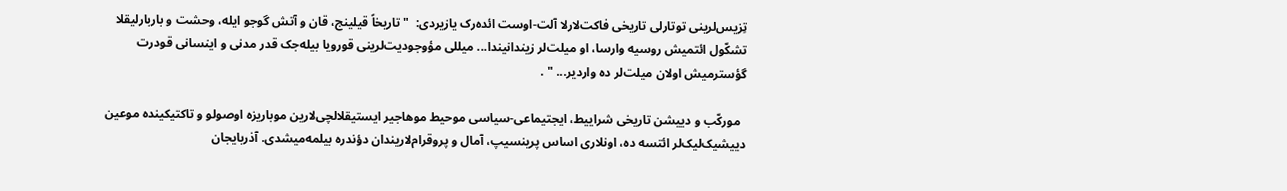تِزیس‌لرینی توتارلی تاریخی فاکت‌لارلا آلت-اوست ائده‌رک یازیردی:  " تاریخاً قیلینج، قان و آتش گوجو ایله، وحشت و باربارلیقلا تشکّول ائتمیش روسیه وارسا، او میلت‌لر زیندانیندا... میللی مؤوجودیت‌لرینی قورویا بیله‌جک قدر مدنی و اینسانی قودرت گؤسترمیش اولان میلت‌لر ده واردیر... " .

  مورکّب و دییشن تاریخی شراییط، ایجتیماعی-سیاسی موحیط موهاجیر ایستیقلالچی‌لارین موباریزه اوصولو و تاکتیکینده موعین دییشیک‌لیک‌لر ائتسه ده، اونلاری اساس پرینسیپ، آمال و پروقرام‌لاریندان دؤندره بیلمه‌میشدی. آذربایجان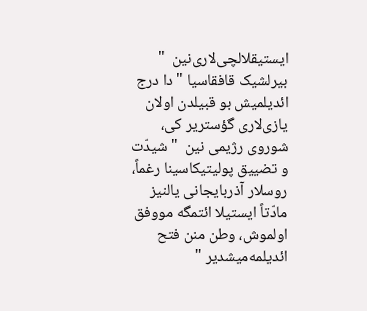ایستیقلالچی‌لاری‌نین  " بیرلشیک قافقاسیا " دا درج ائدیلمیش بو قبیلدن اولان یازی‌لاری گؤستریر کی، شوروی رژیمی نین  " شیدّت و تضییق پولیتیکاسینا رغماً، روسلار آذربایجانی یالنیز مادّتاً ایستیلا ائتمگه مووفق اولموش، وطن منن فتح ائدیلمه‌میشدیر "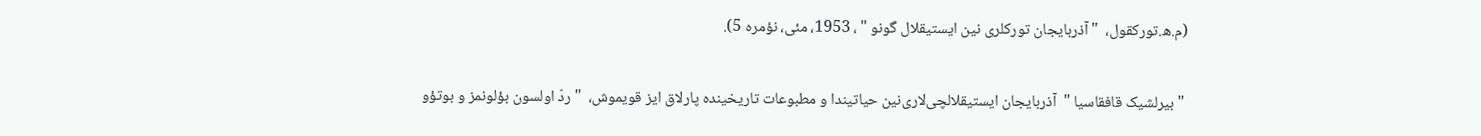(م.ه.تورکقول،  " آذربایجان تورکلری نین ایستیقلال گونو " ، 1953، مئی، نؤمره 5).

 " بیرلشیک قافقاسیا "  آذربایجان ایستیقلالچی‌لاری‌نین حیاتیندا و مطبوعات تاریخینده پارلاق ایز قویموش،  " ردّ اولسون بؤلونمز و بوتؤو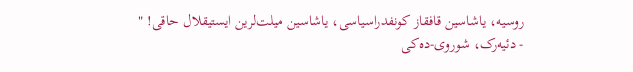روسیه، یاشاسین قافقاز کونفدراسیاسی، یاشاسین میلت‌لرین ایستیقلال حاقی! "  - دئیه‌رک، شوروی-ده‌کی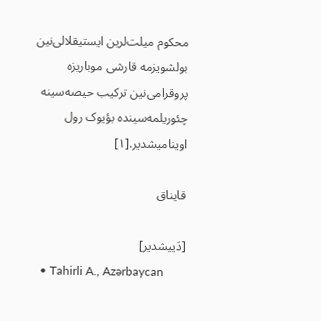محکوم میلت‌لرین ایستیقلالی‌نین بولشویزمه قارشی موباریزه پروقرامی‌نین ترکیب حیصه‌سینه چئوریلمه‌سینده بؤیوک رول اوینامیشدیر.[۱]

قایناق

[دَییشدیر]
  • Tahirli A., Azərbaycan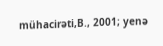mühacirəti,B., 2001; yenə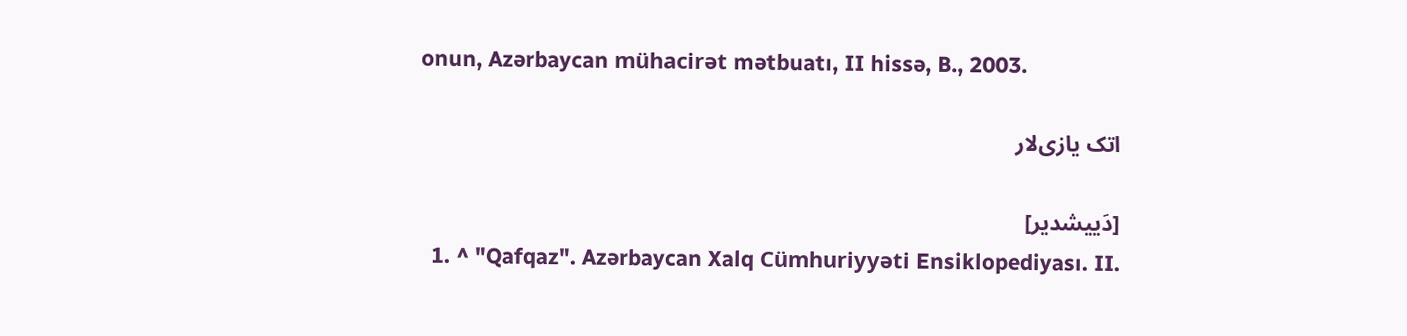onun, Azərbaycan mühacirət mətbuatı, II hissə, B., 2003.

اتک یازی‌لار

[دَییشدیر]
  1. ^ "Qafqaz". Azərbaycan Xalq Cümhuriyyəti Ensiklopediyası. II.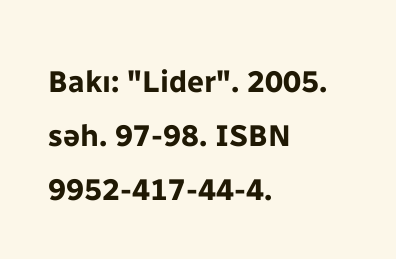Bakı: "Lider". 2005. səh. 97-98. ISBN 9952-417-44-4.